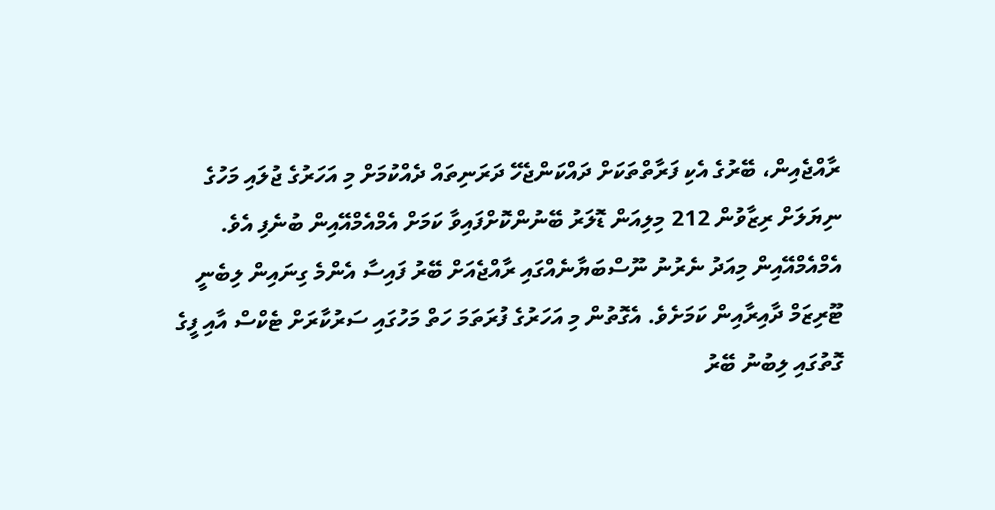ރާއްޖެއިން، ބޭރުގެ އެކި ފަރާތްތަކަށް ދައްކަންޖެހޭ ދަރަނިތައް ދެއްކުމަށް މި އަހަރުގެ ޖުލައި މަހުގެ ނިޔަލަށް ރިޒާވުން 212 މިލިއަން ޑޮލަރު ބޭނުންކޮށްފައިވާ ކަމަށް އެމްއެމްއޭއިން ބުނެފި އެވެ.
އެމްއެމްއޭއިން މިއަދު ނެރުނު ނޫސްބަޔާނެއްގައި ރާއްޖެއަށް ބޭރު ފައިސާ އެންމެ ގިނައިން ލިބެނީ ޓޫރިޒަމް ދާއިރާއިން ކަމަށެވެ. އެގޮތުން މި އަހަރުގެ ފުރަތަމަ ހަތް މަހުގައި ސަރުކާރަށް ޓެކްސް އާއި ފީގެ ގޮތުގައި ލިބުނު ބޭރު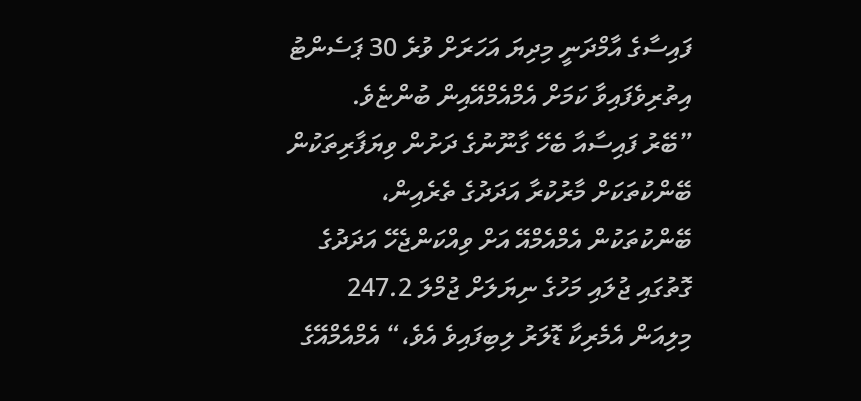ފައިސާގެ އާމްދަނީ މިދިޔަ އަހަރަށް ވުރެ 30 ޕަސެންޓު އިތުރިވެފައިވާ ކަމަށް އެމްއެމްއޭއިން ބުންޏެވެ.
”ބޭރު ފައިސާއާ ބެހޭ ގާނޫނުގެ ދަށުން ވިޔަފާރިތަކުން ބޭންކުތަކަށް މާރުކުރާ އަދަދުގެ ތެރެއިން، ބޭންކުތަކުން އެމްއެމްއޭ އަށް ވިއްކަންޖެހޭ އަދަދުގެ ގޮތުގައި ޖުލައި މަހުގެ ނިޔަލަށް ޖުމްލަ 247.2 މިލިއަން އެމެރިކާ ޑޮލަރު ލިބިފައިވެ އެވެ،“ އެމްއެމްއޭގެ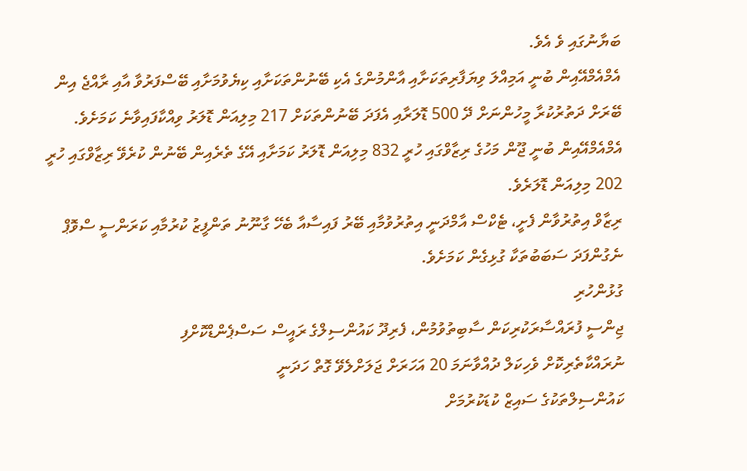ބަޔާނުގައި ވެ އެވެ.
އެމްއެމްއޭއިން ބުނީ އަމިއްލަ ވިޔަފާރިތަކަށާއި އާންމުންގެ އެކި ބޭނުންތަކަށާއި ކިޔެވުމަށާއި ބޭސްފަރުވާ އާއި ރާއްޖެ އިން ބޭރަށް ދަތުރުކުރާ މީހުންނަށް ދޭ 500 ޑޮލަރާއި އެފަދަ ބޭނުންތަކަށް 217 މިލިއަން ޑޮލަރު ވިއްކާފައިވާނެ ކަމަށެވެ. އެމްއެމްއޭއިން ބުނީ ޖޫން މަހުގެ ރިޒާވްގައި ހުރީ 832 މިލިއަން ޑޮލަރު ކަމަށާއި އޭގެ ތެރެއިން ބޭނުން ކުރެވޭ ރިޒާވްގައި ހުރީ 202 މިލިއަން ޑޮލަރެވެ.
ރިޒާވް އިތުރުވާން ފެށީ، ޓެކްސް އާމްދަނީ އިތުރުވުމާއި ބޭރު ފައިސާއާ ބެހޭ ގާނޫނު ތަންފީޒު ކުރުމާއި ކަރަންސީ ސްވޮޕް ނެގުންފަދަ ސަބަބުތަކާ ގުޅިގެން ކަމަށެވެ.
ގުޅުންހުރި
ޖިންސީ ފުރައްސާރަކުރިކަން ސާބިތުވުމުން، ފެރިދޫ ކައުންސިލްގެ ރައީސް ސަސްޕެންޑްކޮށްފި
ނުރައްކާތެރިކޮށް ވެހިކަލް ދުއްވާނަމަ 20 އަހަރަށް ޖަލަށްލެވޭ ގޮތް ހަދަނީ
ކައުންސިލްތަކުގެ ސައިޒް ކުޑަކުރުމަށް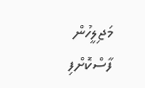މަޖިލީހުން ފާސްކޮށްފި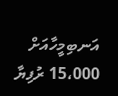އަނބިމީހާއަށް 15،000 ރުފިޔާ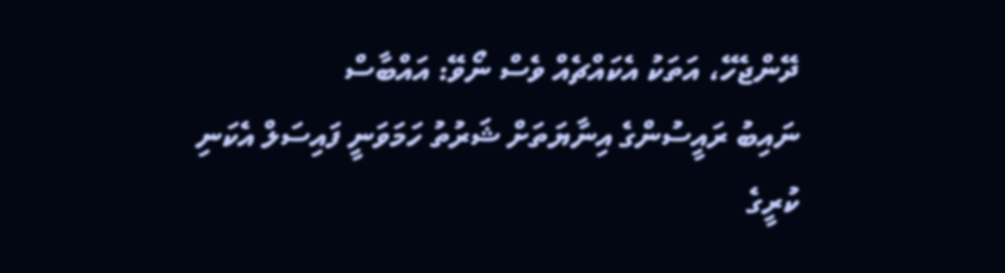ދޭންޖެހޭ، އަތަކު އެކައްޗެއް ވެސް ނޯވޭ: އައްބާސް
ނައިބު ރައީސުންގެ އިނާޔަތަށް ޝަރުތު ހަމަވަނީ ފައިސަލް އެކަނި
ކުރީގެ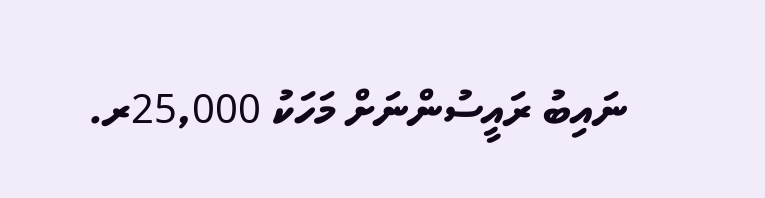ނައިބު ރައީސުންނަށް މަހަކު 25,000ރ.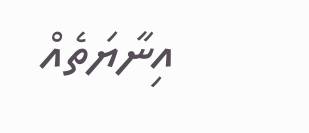އިނާޔަތެއް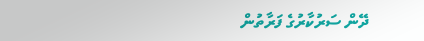ދޭން ސަރުކާރުގެ ފަރާތުން